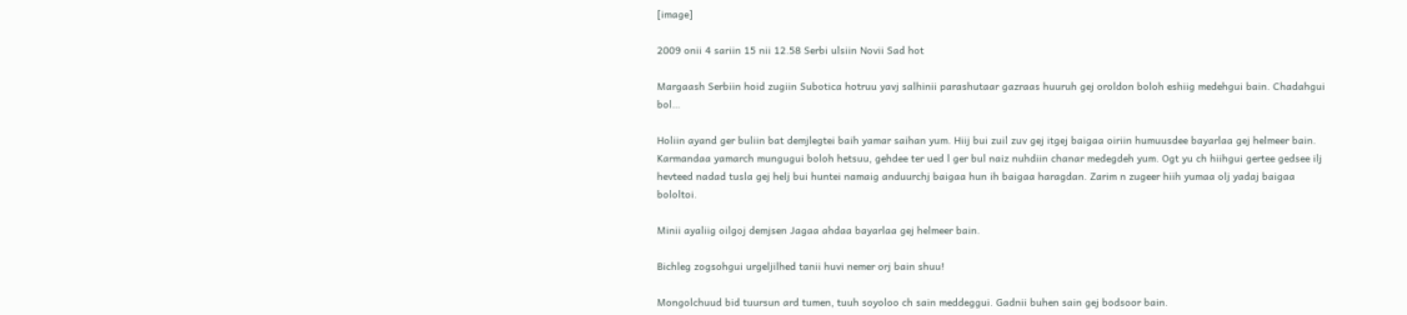[image]

2009 onii 4 sariin 15 nii 12.58 Serbi ulsiin Novii Sad hot

Margaash Serbiin hoid zugiin Subotica hotruu yavj salhinii parashutaar gazraas huuruh gej oroldon boloh eshiig medehgui bain. Chadahgui bol…

Holiin ayand ger buliin bat demjlegtei baih yamar saihan yum. Hiij bui zuil zuv gej itgej baigaa oiriin humuusdee bayarlaa gej helmeer bain. Karmandaa yamarch mungugui boloh hetsuu, gehdee ter ued l ger bul naiz nuhdiin chanar medegdeh yum. Ogt yu ch hiihgui gertee gedsee ilj hevteed nadad tusla gej helj bui huntei namaig anduurchj baigaa hun ih baigaa haragdan. Zarim n zugeer hiih yumaa olj yadaj baigaa bololtoi.

Minii ayaliig oilgoj demjsen Jagaa ahdaa bayarlaa gej helmeer bain.

Bichleg zogsohgui urgeljilhed tanii huvi nemer orj bain shuu!

Mongolchuud bid tuursun ard tumen, tuuh soyoloo ch sain meddeggui. Gadnii buhen sain gej bodsoor bain.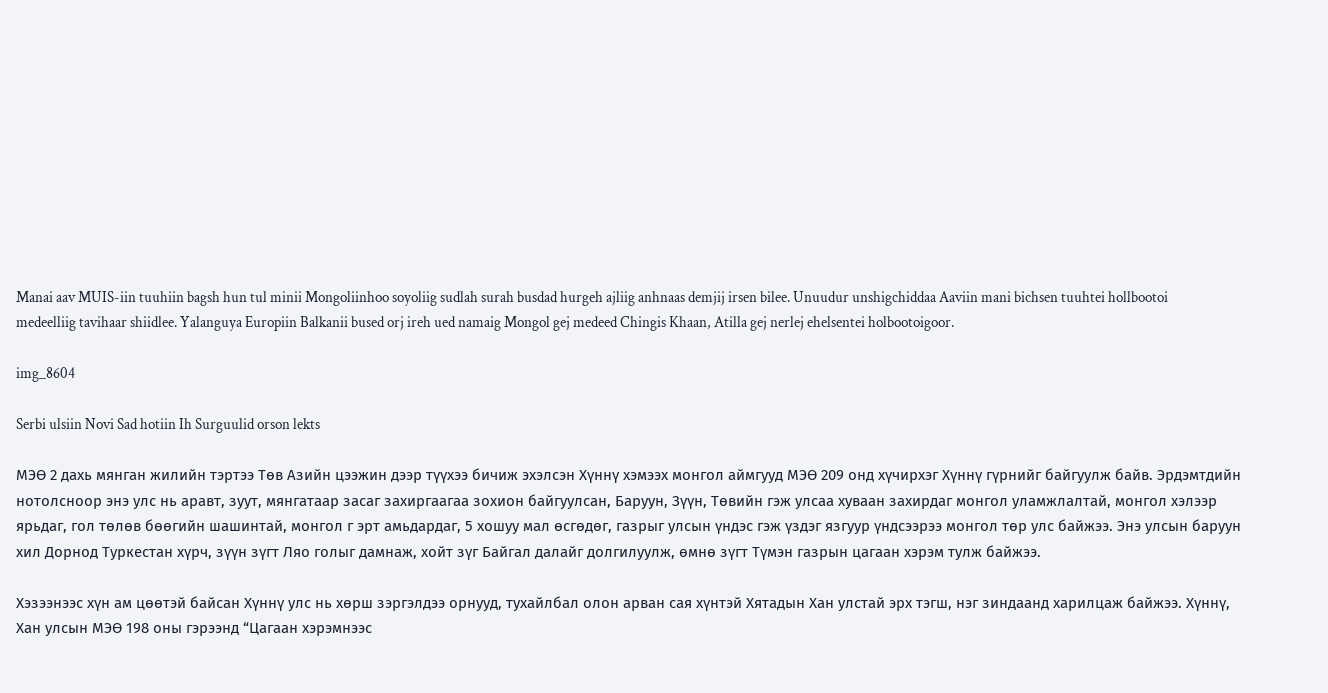Manai aav MUIS-iin tuuhiin bagsh hun tul minii Mongoliinhoo soyoliig sudlah surah busdad hurgeh ajliig anhnaas demjij irsen bilee. Unuudur unshigchiddaa Aaviin mani bichsen tuuhtei hollbootoi medeelliig tavihaar shiidlee. Yalanguya Europiin Balkanii bused orj ireh ued namaig Mongol gej medeed Chingis Khaan, Atilla gej nerlej ehelsentei holbootoigoor.

img_8604

Serbi ulsiin Novi Sad hotiin Ih Surguulid orson lekts

МЭӨ 2 дахь мянган жилийн тэртээ Төв Азийн цээжин дээр түүхээ бичиж эхэлсэн Хүннү хэмээх монгол аймгууд МЭӨ 209 онд хүчирхэг Хүннү гүрнийг байгуулж байв. Эрдэмтдийн нотолсноор энэ улс нь аравт, зуут, мянгатаар засаг захиргаагаа зохион байгуулсан, Баруун, Зүүн, Төвийн гэж улсаа хуваан захирдаг монгол уламжлалтай, монгол хэлээр ярьдаг, гол төлөв бөөгийн шашинтай, монгол г эрт амьдардаг, 5 хошуу мал өсгөдөг, газрыг улсын үндэс гэж үздэг язгуур үндсээрээ монгол төр улс байжээ. Энэ улсын баруун хил Дорнод Туркестан хүрч, зүүн зүгт Ляо голыг дамнаж, хойт зүг Байгал далайг долгилуулж, өмнө зүгт Түмэн газрын цагаан хэрэм тулж байжээ.

Хэзээнээс хүн ам цөөтэй байсан Хүннү улс нь хөрш зэргэлдээ орнууд, тухайлбал олон арван сая хүнтэй Хятадын Хан улстай эрх тэгш, нэг зиндаанд харилцаж байжээ. Хүннү, Хан улсын МЭӨ 198 оны гэрээнд “Цагаан хэрэмнээс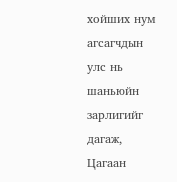хойших нум агсагчдын улс нь шаньюйн зарлигийг дагаж, Цагаан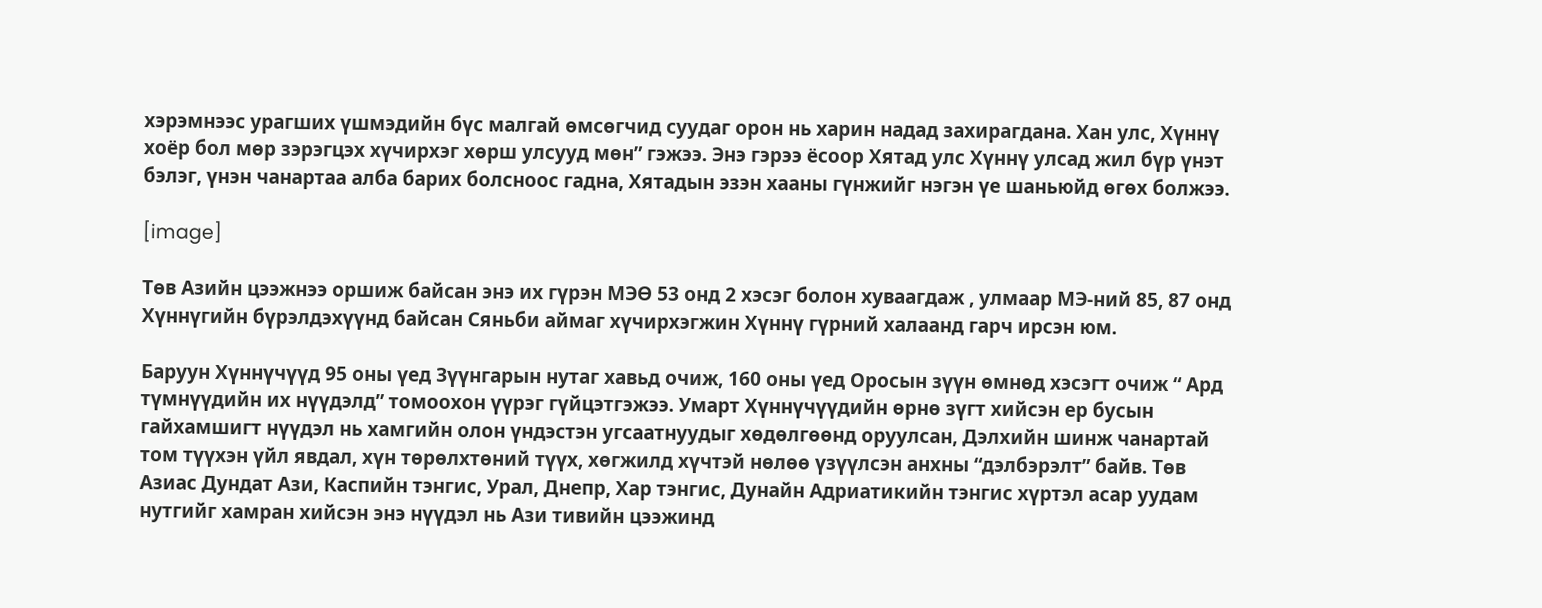хэрэмнээс урагших үшмэдийн бүс малгай өмсөгчид суудаг орон нь харин надад захирагдана. Хан улс, Хүннү хоёр бол мөр зэрэгцэх хүчирхэг хөрш улсууд мөн” гэжээ. Энэ гэрээ ёсоор Хятад улс Хүннү улсад жил бүр үнэт бэлэг, үнэн чанартаа алба барих болсноос гадна, Хятадын эзэн хааны гүнжийг нэгэн үе шаньюйд өгөх болжээ.

[image]

Төв Азийн цээжнээ оршиж байсан энэ их гүрэн МЭӨ 53 онд 2 хэсэг болон хуваагдаж , улмаар МЭ-ний 85, 87 онд Хүннүгийн бүрэлдэхүүнд байсан Сяньби аймаг хүчирхэгжин Хүннү гүрний халаанд гарч ирсэн юм.

Баруун Хүннүчүүд 95 оны үед Зүүнгарын нутаг хавьд очиж, 160 оны үед Оросын зүүн өмнөд хэсэгт очиж “ Ард түмнүүдийн их нүүдэлд” томоохон үүрэг гүйцэтгэжээ. Умарт Хүннүчүүдийн өрнө зүгт хийсэн ер бусын гайхамшигт нүүдэл нь хамгийн олон үндэстэн угсаатнуудыг хөдөлгөөнд оруулсан, Дэлхийн шинж чанартай том түүхэн үйл явдал, хүн төрөлхтөний түүх, хөгжилд хүчтэй нөлөө үзүүлсэн анхны “дэлбэрэлт” байв. Төв Азиас Дундат Ази, Каспийн тэнгис, Урал, Днепр, Хар тэнгис, Дунайн Адриатикийн тэнгис хүртэл асар уудам нутгийг хамран хийсэн энэ нүүдэл нь Ази тивийн цээжинд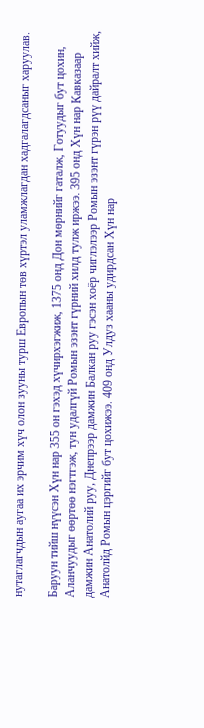нутаглагчдын аугаа их эрчим хүч олон зууны турш Европын төв хүртэл уламжлагдан хадгалагдсаныг харуулав.

Баруун тийш нүүсэн Хүн нар 355 он гэхэд хүчирхэгжиж, 1375 онд Дон мөрнийг гаталж, Готуудыг бут цохин, Аланчуудыг өөртөө нэгтгэж, тун удалгүй Ромын эзэнт гүрний хилд тулж иржээ. 395 онд Хүн нар Кавказаар дамжин Анатолий руу, Днепрээр дамжин Балкан руу гэсэн хоёр чиглэлээр Ромын эзэнт гүрэн рүү дайралт хийж, Анатолйд Ромын цэргийг бут цохижээ. 409 онд Улдуз хааны удирдсан Хүн нар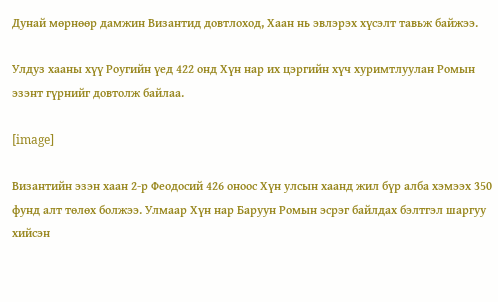Дунай мөрнөөр дамжин Византид довтлоход, Хаан нь эвлэрэх хүсэлт тавьж байжээ.

Улдуз хааны хүү Роугийн үед 422 онд Хүн нар их цэргийн хүч хуримтлуулан Ромын эзэнт гүрнийг довтолж байлаа.

[image]

Византийн эзэн хаан 2-р Феодосий 426 оноос Хүн улсын хаанд жил бүр алба хэмээх 350 фунд алт төлөх болжээ. Улмаар Хүн нар Баруун Ромын эсрэг байлдах бэлтгэл шаргуу хийсэн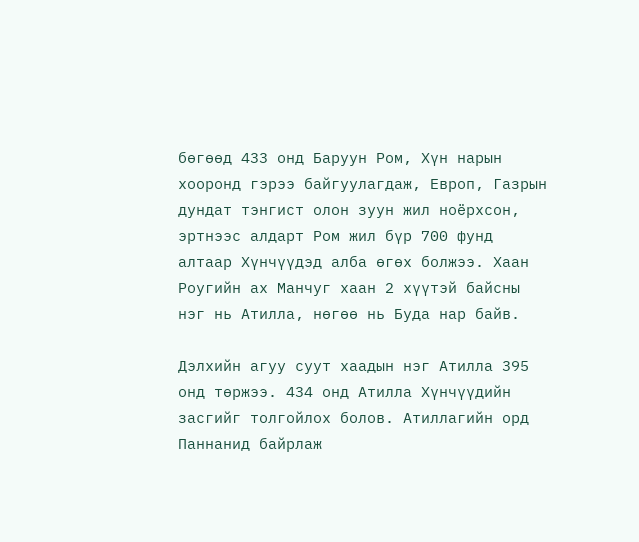бөгөөд 433 онд Баруун Ром, Хүн нарын хооронд гэрээ байгуулагдаж, Европ, Газрын дундат тэнгист олон зуун жил ноёрхсон, эртнээс алдарт Ром жил бүр 700 фунд алтаар Хүнчүүдэд алба өгөх болжээ. Хаан Роугийн ах Манчуг хаан 2 хүүтэй байсны нэг нь Атилла, нөгөө нь Буда нар байв.

Дэлхийн агуу суут хаадын нэг Атилла 395 онд төржээ. 434 онд Атилла Хүнчүүдийн засгийг толгойлох болов. Атиллагийн орд Паннанид байрлаж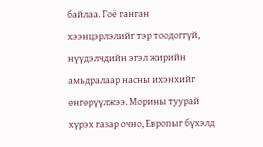байлаа. Гоё ганган хээнцэрлэлийг тэр тоодоггүй, нүүдэлчдийн эгэл жирийн амьдралаар насны ихэнхийг өнгөрүүлжээ. Морины туурай хүрэх газар очно, Европыг бүхэлд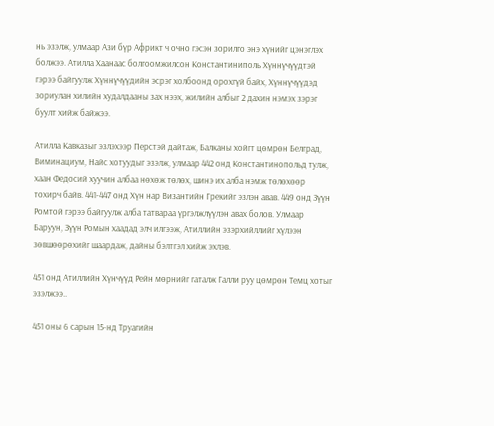нь эзэлж, улмаар Ази бүр Африкт ч очно гэсэн зорилго энэ хүнийг цэнэглэх болжээ. Атилла Хаанаас болгоомжилсон Константиниполь Хүннүчүүдтэй гэрээ байгуулж Хүннүчүүдийн эсрэг холбоонд орохгүй байх, Хүннүчүүдэд зориулан хилийн худалдааны зах нээх, жилийн албыг 2 дахин нэмэх зэрэг буулт хийж байжээ.

Атилла Кавказыг эзлэхээр Перстэй дайтаж, Балканы хойгт цөмрөн Белград, Виминациум, Найс хотуудыг эзэлж, улмаар 442 онд Константинопольд тулж, хаан Федосий хуучин албаа нөхөж төлөх, шинэ их алба нэмж төлөхөөр тохирч байв. 441-447 онд Хүн нар Византийн Грекийг эзлэн авав. 449 онд Зүүн Ромтой гэрээ байгуулж алба татвараа үргэлжлүүлэн авах болов. Улмаар Баруун, Зүүн Ромын хаадад элч илгээж, Атиллийн эзэрхийллийг хүлээн зөвшөөрөхийг шаардаж, дайны бэлтгэл хийж эхлэв.

451 онд Атиллийн Хүнчүүд Рейн мөрнийг гаталж Галли руу цөмрөн Темц хотыг эзэлжээ..

451 оны 6 сарын 15-нд Труагийн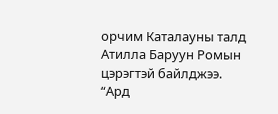орчим Каталауны талд Атилла Баруун Ромын цэрэгтэй байлджээ. “Ард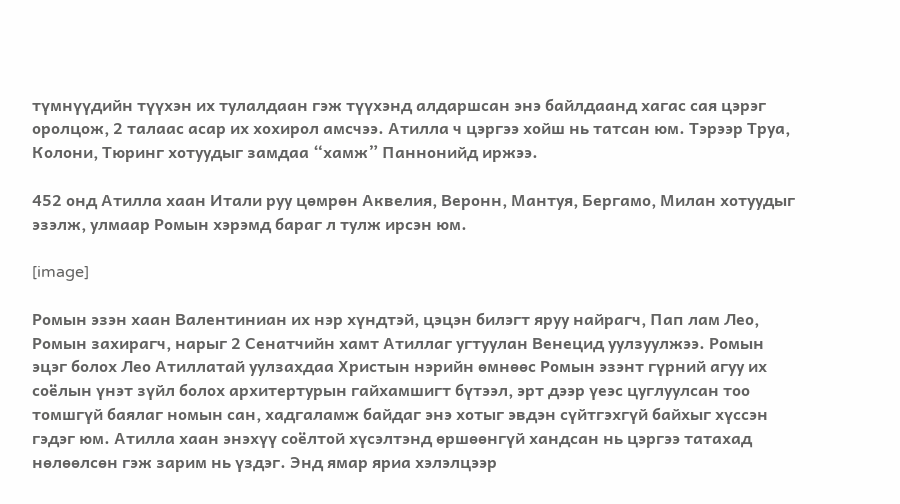түмнүүдийн түүхэн их тулалдаан гэж түүхэнд алдаршсан энэ байлдаанд хагас сая цэрэг оролцож, 2 талаас асар их хохирол амсчээ. Атилла ч цэргээ хойш нь татсан юм. Тэрээр Труа, Колони, Тюринг хотуудыг замдаа “хамж” Паннонийд иржээ.

452 онд Атилла хаан Итали руу цөмрөн Аквелия, Веронн, Мантуя, Бергамо, Милан хотуудыг эзэлж, улмаар Ромын хэрэмд бараг л тулж ирсэн юм.

[image]

Ромын эзэн хаан Валентиниан их нэр хүндтэй, цэцэн билэгт яруу найрагч, Пап лам Лео, Ромын захирагч, нарыг 2 Сенатчийн хамт Атиллаг угтуулан Венецид уулзуулжээ. Ромын эцэг болох Лео Атиллатай уулзахдаа Христын нэрийн өмнөөс Ромын эзэнт гүрний агуу их соёлын үнэт зүйл болох архитертурын гайхамшигт бүтээл, эрт дээр үеэс цуглуулсан тоо томшгүй баялаг номын сан, хадгаламж байдаг энэ хотыг эвдэн сүйтгэхгүй байхыг хүссэн гэдэг юм. Атилла хаан энэхүү соёлтой хүсэлтэнд өршөөнгүй хандсан нь цэргээ татахад нөлөөлсөн гэж зарим нь үздэг. Энд ямар яриа хэлэлцээр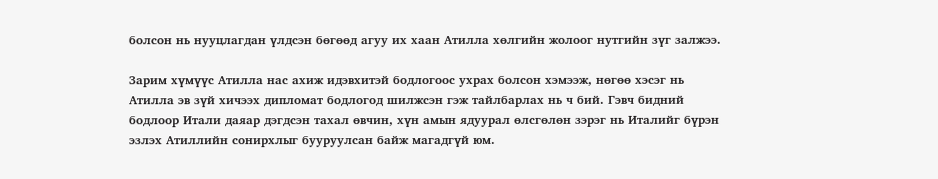болсон нь нууцлагдан үлдсэн бөгөөд агуу их хаан Атилла хөлгийн жолоог нутгийн зүг залжээ.

Зарим хүмүүс Атилла нас ахиж идэвхитэй бодлогоос ухрах болсон хэмээж, нөгөө хэсэг нь Атилла эв зүй хичээх дипломат бодлогод шилжсэн гэж тайлбарлах нь ч бий. Гэвч бидний бодлоор Итали даяар дэгдсэн тахал өвчин, хүн амын ядуурал өлсгөлөн зэрэг нь Италийг бүрэн эзлэх Атиллийн сонирхлыг бууруулсан байж магадгүй юм.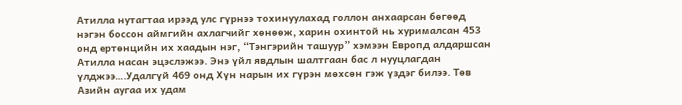Атилла нутагтаа ирээд улс гүрнээ тохинуулахад голлон анхаарсан бөгөөд нэгэн боссон аймгийн ахлагчийг хөнөөж, харин охинтой нь хурималсан 453 онд ертөнцийн их хаадын нэг, “Тэнгэрийн ташуур” хэмээн Европд алдаршсан Атилла насан эцэслэжээ. Энэ үйл явдлын шалтгаан бас л нууцлагдан үлджээ….Удалгүй 469 онд Хүн нарын их гүрэн мөхсөн гэж үздэг билээ. Төв Азийн аугаа их удам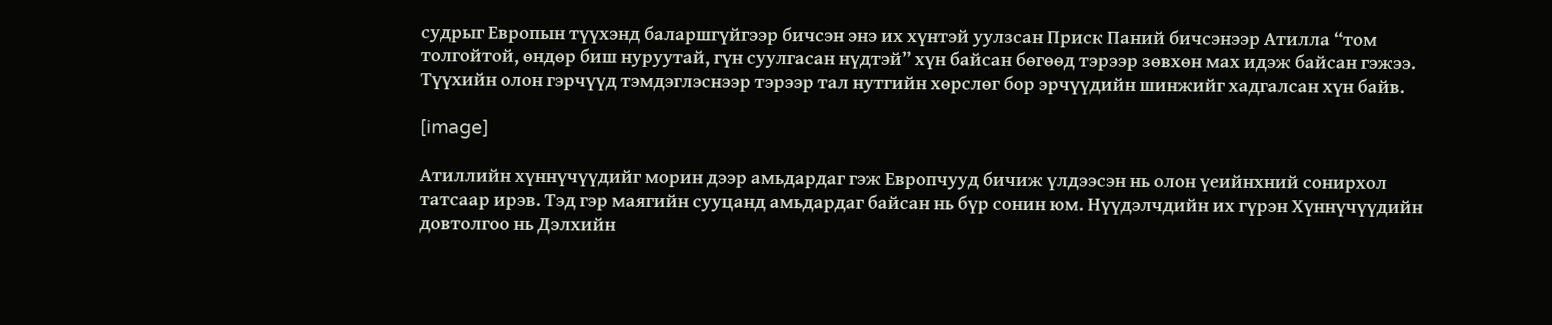судрыг Европын түүхэнд баларшгүйгээр бичсэн энэ их хүнтэй уулзсан Приск Паний бичсэнээр Атилла “том толгойтой, өндөр биш нуруутай, гүн суулгасан нүдтэй” хүн байсан бөгөөд тэрээр зөвхөн мах идэж байсан гэжээ. Түүхийн олон гэрчүүд тэмдэглэснээр тэрээр тал нутгийн хөрслөг бор эрчүүдийн шинжийг хадгалсан хүн байв.

[image]

Атиллийн хүннүчүүдийг морин дээр амьдардаг гэж Европчууд бичиж үлдээсэн нь олон үеийнхний сонирхол татсаар ирэв. Тэд гэр маягийн сууцанд амьдардаг байсан нь бүр сонин юм. Нүүдэлчдийн их гүрэн Хүннүчүүдийн довтолгоо нь Дэлхийн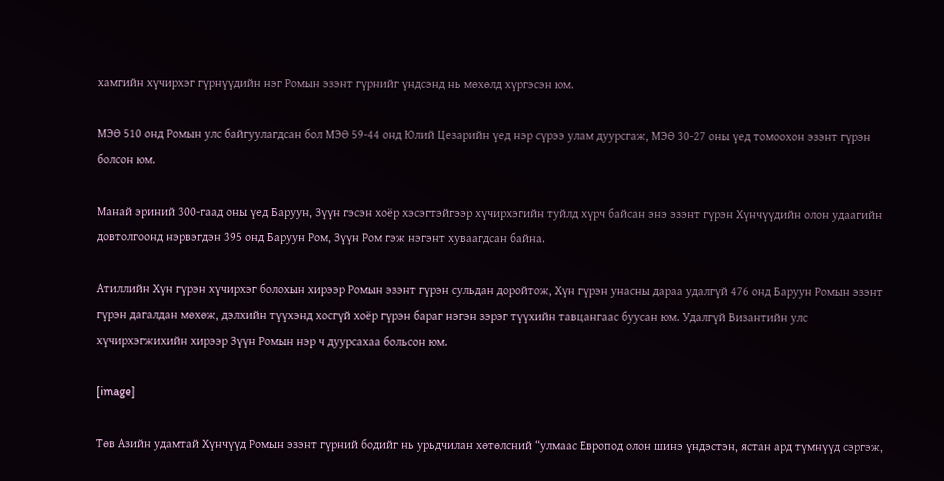хамгийн хүчирхэг гүрнүүдийн нэг Ромын эзэнт гүрнийг үндсэнд нь мөхөлд хүргэсэн юм.

МЭӨ 510 онд Ромын улс байгуулагдсан бол МЭӨ 59-44 онд Юлий Цезарийн үед нэр сүрээ улам дуурсгаж, МЭӨ 30-27 оны үед томоохон эзэнт гүрэн болсон юм.

Манай эриний 300-гаад оны үед Баруун, Зүүн гэсэн хоёр хэсэгтэйгээр хүчирхэгийн туйлд хүрч байсан энэ эзэнт гүрэн Хүнчүүдийн олон удаагийн довтолгоонд нэрвэгдэн 395 онд Баруун Ром, Зүүн Ром гэж нэгэнт хуваагдсан байна.

Атиллийн Хүн гүрэн хүчирхэг болохын хирээр Ромын эзэнт гүрэн сульдан доройтож, Хүн гүрэн унасны дараа удалгүй 476 онд Баруун Ромын эзэнт гүрэн дагалдан мөхөж, дэлхийн түүхэнд хосгүй хоёр гүрэн бараг нэгэн зэрэг түүхийн тавцангаас буусан юм. Удалгүй Византийн улс хүчирхэгжихийн хирээр Зүүн Ромын нэр ч дуурсахаа больсон юм.

[image]

Төв Азийн удамтай Хүнчүүд Ромын эзэнт гүрний бодийг нь урьдчилан хөтөлсний “улмаас Европод олон шинэ үндэстэн, ястан ард түмнүүд сэргэж,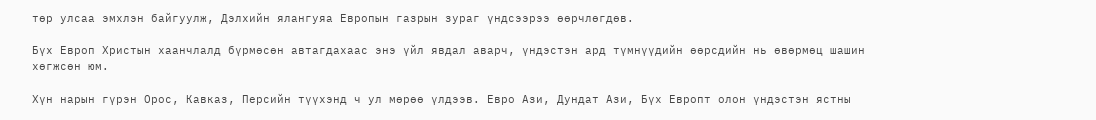төр улсаа эмхлэн байгуулж, Дэлхийн ялангуяа Европын газрын зураг үндсээрээ өөрчлөгдөв.

Бүх Европ Христын хаанчлалд бүрмөсөн автагдахаас энэ үйл явдал аварч, үндэстэн ард түмнүүдийн өөрсдийн нь өвөрмөц шашин хөгжсөн юм.

Хүн нарын гүрэн Орос, Кавказ, Персийн түүхэнд ч ул мөрөө үлдээв. Евро Ази, Дундат Ази, Бүх Европт олон үндэстэн ястны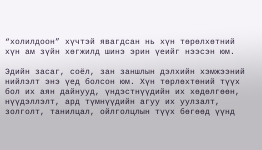“холилдоон” хүчтэй явагдсан нь хүн төрөлхөтний хүн ам зүйн хөгжилд шинэ эрин үеийг нээсэн юм.

Эдийн засаг, соёл, зан заншлын дэлхийн хэмжээний нийлэлт энэ үед болсон юм. Хүн төрлөхтөний түүх бол их аян дайнууд, үндэстнүүдийн их хөдөлгөөн, нүүдэллэлт, ард түмнүүдийн агуу их уулзалт, золголт, танилцал, ойлголцлын түүх бөгөөд үүнд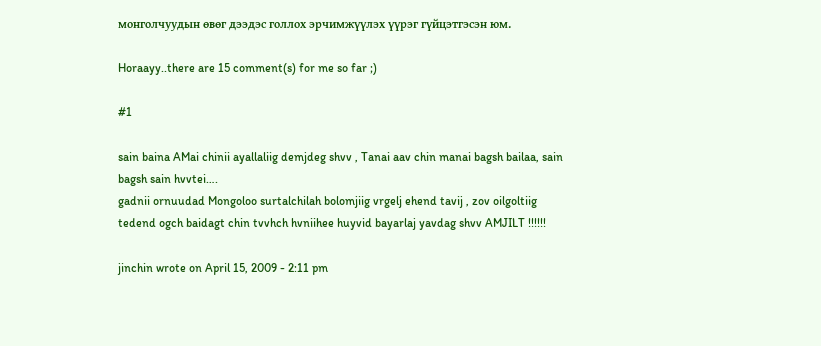монголчуудын өвөг дээдэс голлох эрчимжүүлэх үүрэг гүйцэтгэсэн юм.

Horaayy..there are 15 comment(s) for me so far ;)

#1

sain baina AMai chinii ayallaliig demjdeg shvv , Tanai aav chin manai bagsh bailaa, sain bagsh sain hvvtei….
gadnii ornuudad Mongoloo surtalchilah bolomjiig vrgelj ehend tavij , zov oilgoltiig tedend ogch baidagt chin tvvhch hvniihee huyvid bayarlaj yavdag shvv AMJILT !!!!!!

jinchin wrote on April 15, 2009 - 2:11 pm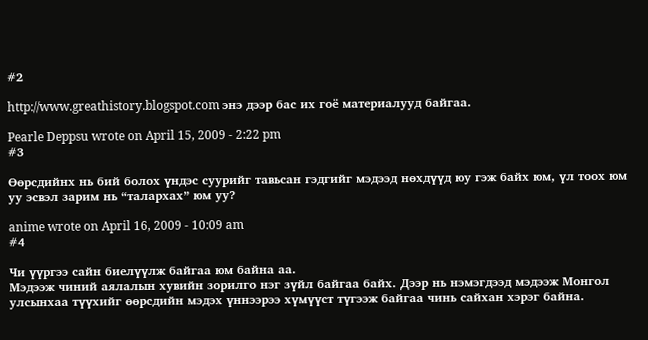#2

http://www.greathistory.blogspot.com энэ дээр бас их гоё материалууд байгаа.

Pearle Deppsu wrote on April 15, 2009 - 2:22 pm
#3

Өөрсдийнх нь бий болох үндэс суурийг тавьсан гэдгийг мэдээд нөхдүүд юу гэж байх юм, үл тоох юм уу эсвэл зарим нь “талархах” юм уу?

anime wrote on April 16, 2009 - 10:09 am
#4

Чи үүргээ сайн биелүүлж байгаа юм байна аа.
Мэдээж чиний аялалын хувийн зорилго нэг зүйл байгаа байх. Дээр нь нэмэгдээд мэдээж Монгол улсынхаа түүхийг өөрсдийн мэдэх үннээрээ хүмүүст түгээж байгаа чинь сайхан хэрэг байна.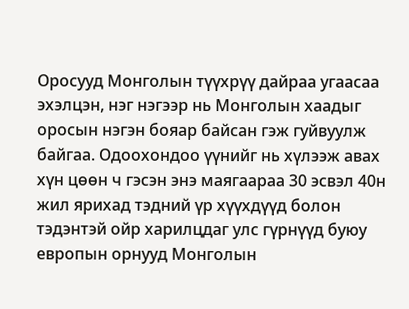Оросууд Монголын түүхрүү дайраа угаасаа эхэлцэн, нэг нэгээр нь Монголын хаадыг оросын нэгэн бояар байсан гэж гуйвуулж байгаа. Одоохондоо үүнийг нь хүлээж авах хүн цөөн ч гэсэн энэ маягаараа 30 эсвэл 40н жил ярихад тэдний үр хүүхдүүд болон тэдэнтэй ойр харилцдаг улс гүрнүүд буюу европын орнууд Монголын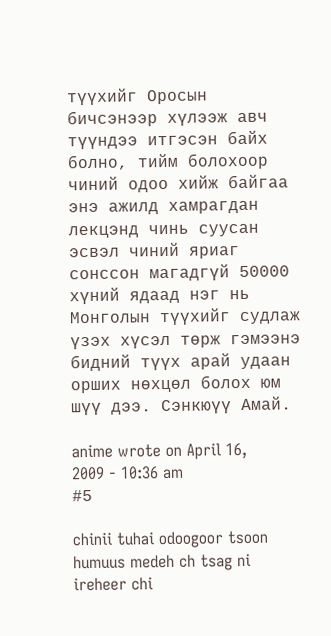түүхийг Оросын бичсэнээр хүлээж авч түүндээ итгэсэн байх болно, тийм болохоор чиний одоо хийж байгаа энэ ажилд хамрагдан лекцэнд чинь суусан эсвэл чиний яриаг сонссон магадгүй 50000 хүний ядаад нэг нь Монголын түүхийг судлаж үзэх хүсэл төрж гэмээнэ бидний түүх арай удаан орших нөхцөл болох юм шүү дээ. Сэнкюүү Амай.

anime wrote on April 16, 2009 - 10:36 am
#5

chinii tuhai odoogoor tsoon humuus medeh ch tsag ni ireheer chi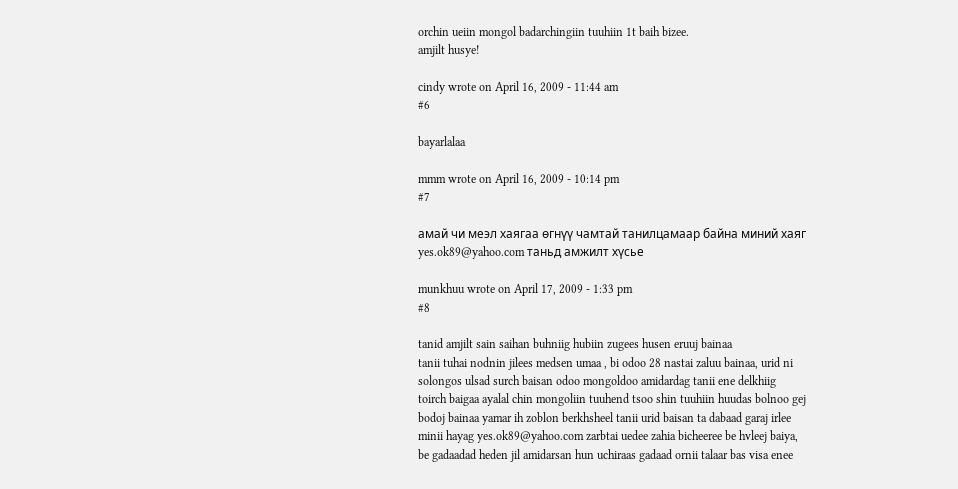orchin ueiin mongol badarchingiin tuuhiin 1t baih bizee.
amjilt husye!

cindy wrote on April 16, 2009 - 11:44 am
#6

bayarlalaa

mmm wrote on April 16, 2009 - 10:14 pm
#7

амай чи меэл хаягаа өгнүү чамтай танилцамаар байна миний хаяг
yes.ok89@yahoo.com таньд амжилт хүсье

munkhuu wrote on April 17, 2009 - 1:33 pm
#8

tanid amjilt sain saihan buhniig hubiin zugees husen eruuj bainaa
tanii tuhai nodnin jilees medsen umaa , bi odoo 28 nastai zaluu bainaa, urid ni solongos ulsad surch baisan odoo mongoldoo amidardag tanii ene delkhiig toirch baigaa ayalal chin mongoliin tuuhend tsoo shin tuuhiin huudas bolnoo gej bodoj bainaa yamar ih zoblon berkhsheel tanii urid baisan ta dabaad garaj irlee minii hayag yes.ok89@yahoo.com zarbtai uedee zahia bicheeree be hvleej baiya, be gadaadad heden jil amidarsan hun uchiraas gadaad ornii talaar bas visa enee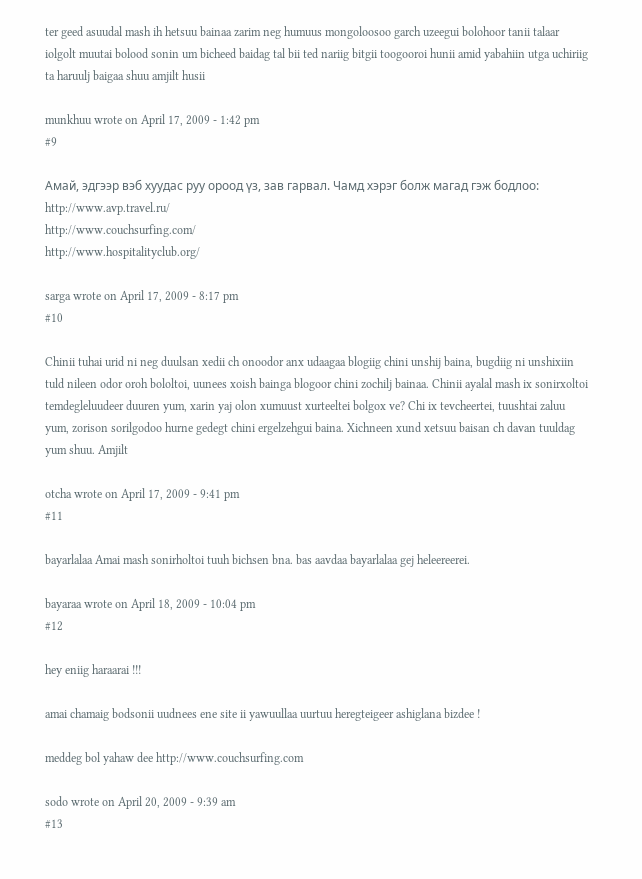ter geed asuudal mash ih hetsuu bainaa zarim neg humuus mongoloosoo garch uzeegui bolohoor tanii talaar iolgolt muutai bolood sonin um bicheed baidag tal bii ted nariig bitgii toogooroi hunii amid yabahiin utga uchiriig ta haruulj baigaa shuu amjilt husii

munkhuu wrote on April 17, 2009 - 1:42 pm
#9

Амай, эдгээр вэб хуудас руу ороод үз, зав гарвал. Чамд хэрэг болж магад гэж бодлоо:
http://www.avp.travel.ru/
http://www.couchsurfing.com/
http://www.hospitalityclub.org/

sarga wrote on April 17, 2009 - 8:17 pm
#10

Chinii tuhai urid ni neg duulsan xedii ch onoodor anx udaagaa blogiig chini unshij baina, bugdiig ni unshixiin tuld nileen odor oroh bololtoi, uunees xoish bainga blogoor chini zochilj bainaa. Chinii ayalal mash ix sonirxoltoi temdegleluudeer duuren yum, xarin yaj olon xumuust xurteeltei bolgox ve? Chi ix tevcheertei, tuushtai zaluu yum, zorison sorilgodoo hurne gedegt chini ergelzehgui baina. Xichneen xund xetsuu baisan ch davan tuuldag yum shuu. Amjilt

otcha wrote on April 17, 2009 - 9:41 pm
#11

bayarlalaa Amai mash sonirholtoi tuuh bichsen bna. bas aavdaa bayarlalaa gej heleereerei.

bayaraa wrote on April 18, 2009 - 10:04 pm
#12

hey eniig haraarai !!!

amai chamaig bodsonii uudnees ene site ii yawuullaa uurtuu heregteigeer ashiglana bizdee !

meddeg bol yahaw dee http://www.couchsurfing.com

sodo wrote on April 20, 2009 - 9:39 am
#13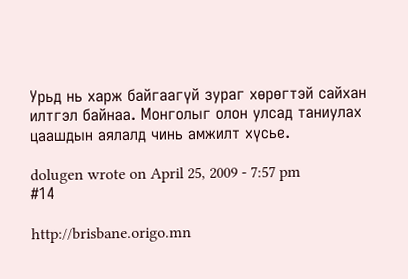Урьд нь харж байгаагүй зураг хөрөгтэй сайхан илтгэл байнаа. Монголыг олон улсад таниулах цаашдын аялалд чинь амжилт хүсье.

dolugen wrote on April 25, 2009 - 7:57 pm
#14

http://brisbane.origo.mn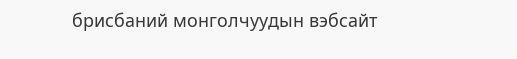брисбаний монголчуудын вэбсайт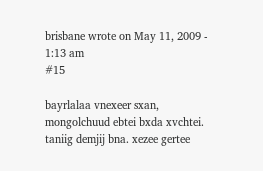brisbane wrote on May 11, 2009 - 1:13 am
#15

bayrlalaa vnexeer sxan, mongolchuud ebtei bxda xvchtei. taniig demjij bna. xezee gertee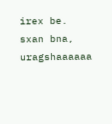irex be. sxan bna, uragshaaaaaa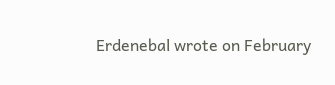Erdenebal wrote on February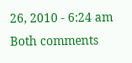26, 2010 - 6:24 am
Both comments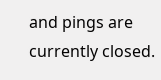and pings are currently closed.